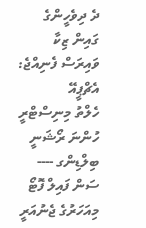ދެ ދިވެހީންގެ ގައިން ޒިކާ ވައިރަސް ފެނިއްޖެ: އެޗްޕީއޭ
ހެލްތު މިނިސްޓްރީ ހުންނަ ރޯޝަނީ ބިލްޑިންގ ---- ސަން ފައިލް ފޮޓޯ
މިއަހަރުގެ ޖެނުއަރީ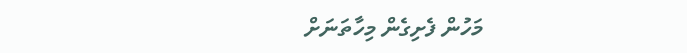މަހުން ފެށިގެން މިހާތަނަށް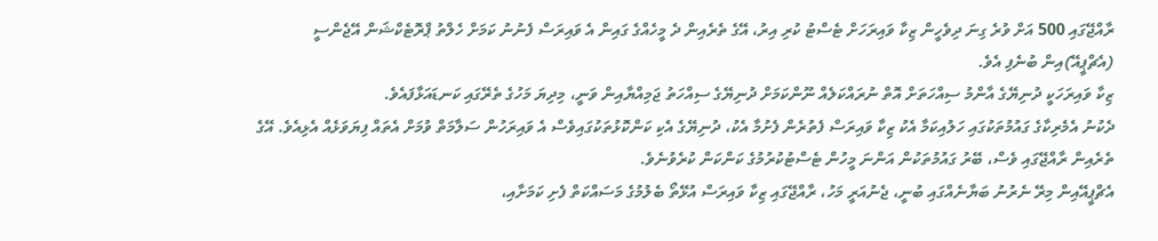ރާއްޖޭގައި 500 އަށް ވުރެ ގިނަ ދިވެހީން ޒިކާ ވައިރަހަށް ޓެސްޓު ކުރި އިރު، އޭގެ ތެރެއިން ދެ މީހެއްގެ ގައިން އެ ވައިރަސް ފެނުނު ކަމަށް ހެލްތު ޕްރޮޓެކްޝަން އޭޖެންސީ (އެޗްޕީއޭ)އިން ބުނެފި އެވެ.
ޒިކާ ވައިރަހަކީ ދުނިޔޭގެ އާންމު ސިއްހަތަށް އޮތް ނުރައްކަލެއް ނޫންކަމަށް ދުނިޔޭގެ ސިއްހަތު ޖަމިއްޔާއިން ވަނީ، މިދިޔަ މަހުގެ ތެރޭގައި ކަނޑައަޅާފައެވެ.
ދެކުނު އެމެރިކާގެ ގައުމުތަކުގައި ހަލުއިކަމާ އެކު ޒިކާ ވައިރަސް ފެތުރެން ފެށުމާ އެކު، ދުނިޔޭގެ އެކި ކަންކޮޅުތަކުގައިވެސް އެ ވައިރަހުން ސަލާމަތް ވުމަށް އެތައް ފިޔަވަޅެއް އެޅިއެވެ. އޭގެ ތެރެއިން ރާއްޖޭގައި ވެސް، ބޭރު ގައުމުތަކުން އަންނަ މީހުން ޓެސްޓުކުރުމުގެ ކަންކަން ކުރެވުނެވެ.
އެޗްޕީއޭއިން މިރޭ ނެރުނު ބަޔާނެއްގައި ބުނީ، ޖެނުއަރީ މަހު، ރާއްޖޭގައި ޒިކާ ވައިރަސް އުޅޭތޯ ބެލުމުގެ މަސައްކަތް ފެށި ކަމަށާއި،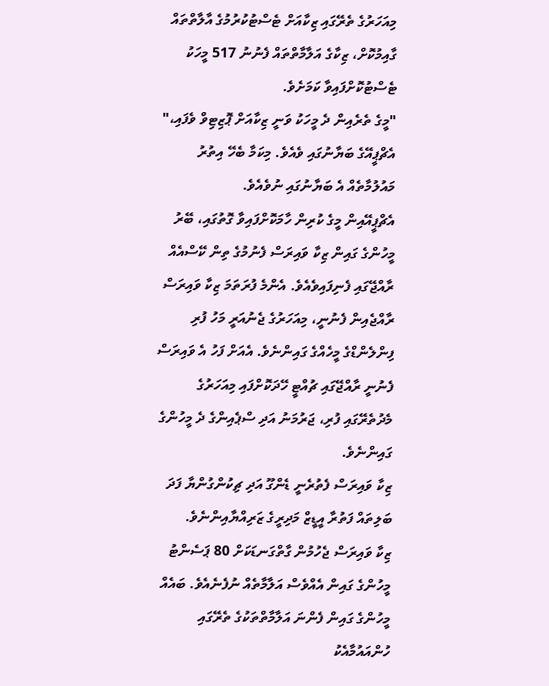މިއަހަރުގެ ތެރޭގައި ޒިކާއަށް ޓެސްޓުކުރުމުގެ އާލާތްތައް ގާއިމުކޮށް، ޒިކާގެ އަލާމާތްތައް ފެނުނު 517 މީހަކު ޓެސްޓުކޮށްފައިވާ ކަމަށެވެ.
"މީގެ ތެރެއިން ދެ މީހަކު ވަނީ ޒިކާއަށް ޕޮޒިޓިވް ވެފައި،" އެޗްޕީއޭގެ ބަޔާނުގައި ވެއެވެ. މިކަމާ ބެހޭ އިތުރު މައުލުމާތެއް އެ ބަޔާނުގައި ނުވެއެވެ.
އެޗްޕީއޭއިން މީގެ ކުރިން ހާމަކޮށްފައިވާ ގޮތުގައި، ބޭރު މީހުންގެ ގައިން ޒިކާ ވައިރަސް ފެނުމުގެ ތިން ކޭސްއެއް ރާއްޖޭގައި ފެނިފައިވެއެވެ. އެންމެ ފުރަތަމަ ޒިކާ ވައިރަސް ރާއްޖެއިން ފެނުނީ، މިއަހަރުގެ ޖެނުއަރީ މަހު ފުރި ފިންލެންޑްގެ މީހެއްގެ ގައިންނެވެ. އެއަށް ފަހު އެ ވައިރަސް ފެނުނީ ރާއްޖޭގައި ޗުއްޓީ ހޭދަކޮށްފައި މިއަހަރުގެ މެދުތެރޭގައި ފުރި، ޖަރުމަނު އަދި ސްޕެއިންގެ ދެ މީހުންގެ ގައިންނެވެ.
ޒިކާ ވައިރަސް ފެތުރެނީ ޑެންގޫ އަދި ޗިކުންގުންޔާ ފަދަ ބަލިތައް ފަތުރާ އީޑީޒް މަދިރީގެ ޒަރިއްޔާއިންނެވެ.
ޒިކާ ވައިރަސް ޖެހުމުން ގާތްގަނޑަކަށް 80 ޕަސެންޓު މީހުންގެ ގައިން އެއްވެސް އަލާމާތެއް ނުފެނެއެވެ. ބައެއް މީހުންގެ ގައިން ފެންނަ އަލާމާތްތަކުގެ ތެރޭގައި ހުންއައުމާއެކު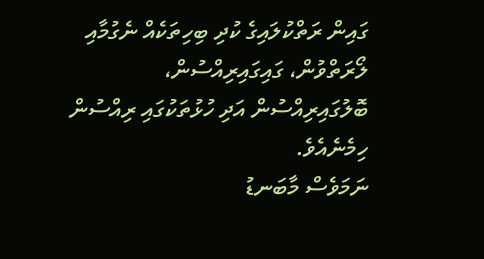ގައިން ރަތްކުލައިގެ ކުދި ބިހިތަކެއް ނެގުމާއި ލޯރަތްވުން، ގައިގައިރިއްސުން، ބޮލުގައިރިއްސުން އަދި ހުޅުތަކުގައި ރިއްސުން ހިމެނެއެވެ.
ނަމަވެސް މާބަނޑު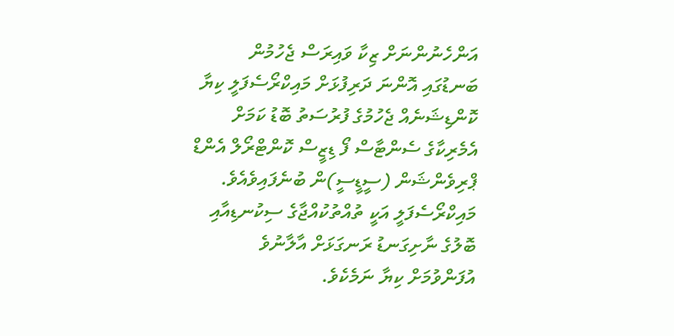އަންހެނުންނަށް ޒިކާ ވައިރަސް ޖެހުމުން ބަނޑުގައި އޮންނަ ދަރިފުޅަށް މައިކްރޯސެފަލީ ކިޔާ ކޮންޑިޝަނެއް ޖެހުމުގެ ފުރުސަތު ބޮޑު ކަމަށް އެމެރިކާގެ ސެންޓާސް ފޯ ޑިޒީސް ކޮންޓްރޯލް އެންޑް ޕްރިވެންޝަން (ސީޑީސީ)ން ބުނެފައިވެއެވެ. މައިކްރޯސެފަލީ އަކީ ތުއްތުކުއްޖާގެ ސިކުނޑިއާއި ބޮލުގެ ނާށިގަނޑު ރަނގަޅަށް އާލާނުވެ އުފަންވުމަށް ކިޔާ ނަމެކެވެ.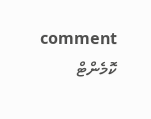comment ކޮމެންޓް